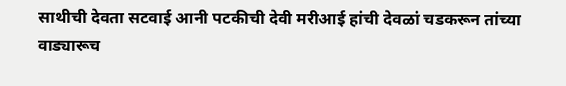साथीची देवता सटवाई आनी पटकीची देवी मरीआई हांची देवळां चडकरून तांच्या वाड्यारूच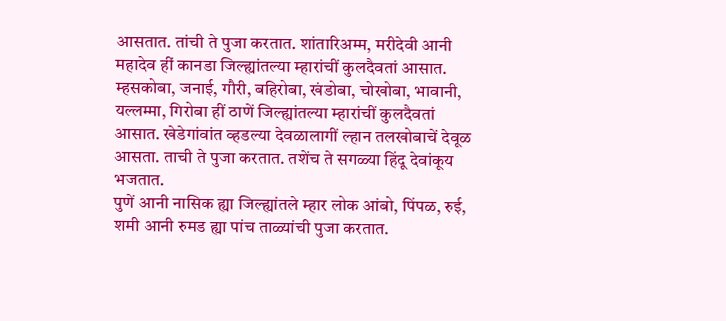आसतात. तांची ते पुजा करतात. शांतारिअम्म, मरीदेवी आनी महादेव हीं कानडा जिल्ह्यांतल्या म्हारांचीं कुलदैवतां आसात. म्हसकोबा, जनाई, गौरी, बहिरोबा, खंडोबा, चोखोबा, भावानी, यल्लम्मा, गिरोबा हीं ठाणें जिल्ह्यांतल्या म्हारांचीं कुलदैवतां आसात. खेडेगांवांत व्हडल्या देवळालागीं ल्हान तलखोबाचें देवूळ आसता. ताची ते पुजा करतात. तशेंच ते सगळ्या हिंदू देवांकूय भजतात.
पुणें आनी नासिक ह्या जिल्ह्यांतले म्हार लोक आंबो, पिंपळ, रुई, शमी आनी रुमड ह्या पांच ताळ्यांची पुजा करतात.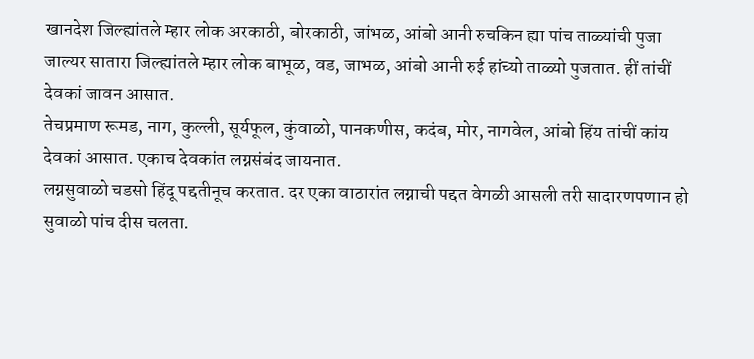खानदेश जिल्ह्यांतले म्हार लोक अरकाठी, बोरकाठी, जांभळ, आंबो आनी रुचकिन ह्या पांच ताळ्यांची पुजा जाल्यर सातारा जिल्ह्यांतले म्हार लोक बाभूळ, वड, जाभळ, आंबो आनी रुई हांच्यो ताळ्यो पुजतात. हीं तांचीं देवकां जावन आसात.
तेचप्रमाण रूमड, नाग, कुल्ली, सूर्यफूल, कुंवाळो, पानकणीस, कदंब, मोर, नागवेल, आंबो हिंय तांचीं कांय देवकां आसात. एकाच देवकांत लग्नसंबंद जायनात.
लग्नसुवाळो चडसो हिंदू पद्दतीनूच करतात. दर एका वाठारांत लग्नाची पद्दत वेगळी आसली तरी सादारणपणान हो सुवाळो पांच दीस चलता.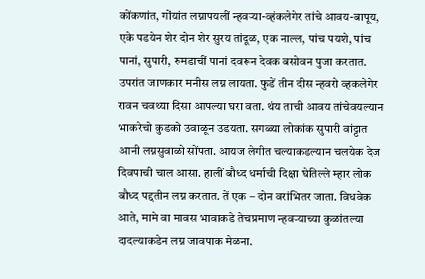कोंकणांत, गोंयांत लग्नापयलीं न्हवऱ्या-व्हंकलेगेर तांचे आवय-बापूय, एके पडयेन शेर दोन शेर सुरय तांदूळ, एक नाल्ल, पांच पयशे, पांच पानां, सुपारी, रुमडाचीं पानां दवरून देवक बसोवन पुजा करतात. उपरांत जाणकार मनीस लग्न लायता. फुडें तीन दीस न्हवरो व्हकलेगेर रावन चवथ्या दिसा आपल्या घरा वता. थंय ताची आवय तांचेवयल्यान भाकरेचो कुडको उवाळून उडयता. सगळ्या लोकांक सुपारी वांट्टात आनी लग्नसुवाळो सोंपता. आयज लेगीत चल्याकडल्यान चलयेक देज दिवपाची चाल आसा. हालीं बौध्द धर्माची दिक्षा घेतिल्ले म्हार लोक बौध्द पद्दतीन लग्न करतात. तें एक – दोन वरांभितर जाता. विधवेक आते, मामे वा मावस भावाकडे तेचप्रमाण न्हवऱ्याच्या कुळांतल्या दादल्याकडेन लग्न जावपाक मेळना.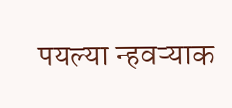पयल्या न्हवऱ्याक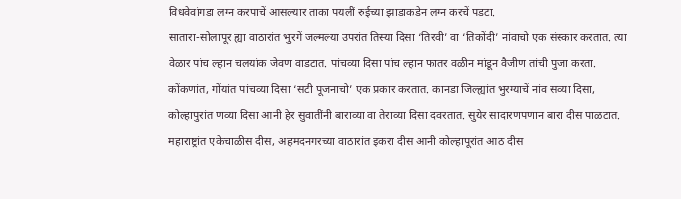विधवेवांगडा लग्न करपाचें आसल्यार ताका पयलीं रुईच्या झाडाकडेन लग्न करचें पडटा.
सातारा-सोलापूर ह्या वाठारांत भुरगें जल्मल्या उपरांत तिस्या दिसा ‘तिरवी’ वा ‘तिकोंदी’ नांवाचो एक संस्कार करतात. त्या वेळार पांच ल्हान चलयांक जेवण वाडटात. पांचव्या दिसा पांच ल्हान फातर वळीन मांडून वैजीण तांची पुजा करता. कोंकणांत, गोंयांत पांचव्या दिसा ‘सटी पूजनाचो’ एक प्रकार करतात. कानडा जिल्ह्यांत भुरग्याचें नांव सव्या दिसा, कोल्हापुरांत णव्या दिसा आनी हेर सुवातींनी बाराव्या वा तेराव्या दिसा दवरतात. सुयेर सादारणपणान बारा दीस पाळटात. महाराष्ट्रांत एकेचाळीस दीस, अहमदनगरच्या वाठारांत इकरा दीस आनी कोल्हापूरांत आठ दीस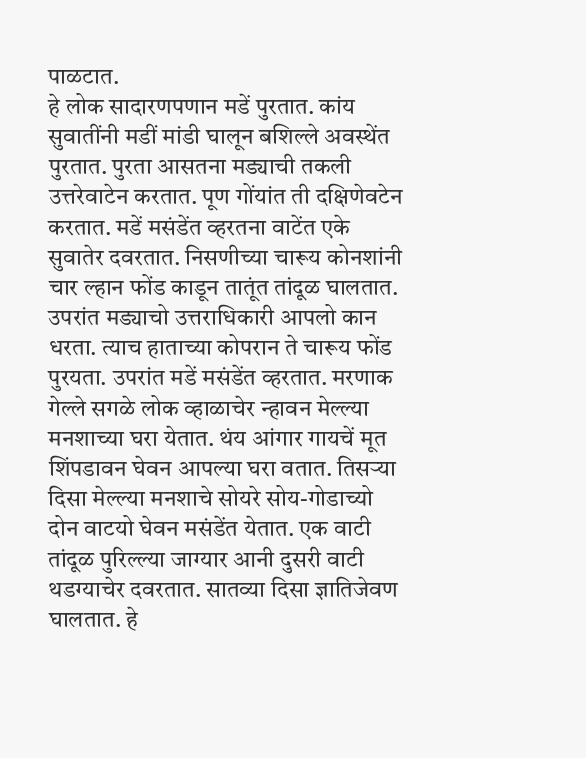पाळटात.
हे लोक सादारणपणान मडें पुरतात. कांय सुवातींनी मडीं मांडी घालून बशिल्ले अवस्थेंत पुरतात. पुरता आसतना मड्याची तकली उत्तरेवाटेन करतात. पूण गोंयांत ती दक्षिणेवटेन करतात. मडें मसंडेंत व्हरतना वाटेंत एके सुवातेर दवरतात. निसणीच्या चारूय कोनशांनी चार ल्हान फोंड काडून तातूंत तांदूळ घालतात. उपरांत मड्याचो उत्तराधिकारी आपलो कान धरता. त्याच हाताच्या कोपरान ते चारूय फोंड पुरयता. उपरांत मडें मसंडेंत व्हरतात. मरणाक गेल्ले सगळे लोक व्हाळाचेर न्हावन मेल्ल्या मनशाच्या घरा येतात. थंय आंगार गायचें मूत शिंपडावन घेवन आपल्या घरा वतात. तिसऱ्या दिसा मेल्ल्या मनशाचे सोयरे सोय-गोडाच्यो दोन वाटयो घेवन मसंडेंत येतात. एक वाटी तांदूळ पुरिल्ल्या जाग्यार आनी दुसरी वाटी थडग्याचेर दवरतात. सातव्या दिसा ज्ञातिजेवण घालतात. हे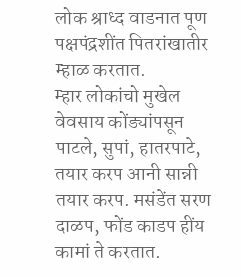लोक श्राध्द वाडनात पूण पक्षपंद्रशींत पितरांखातीर म्हाळ करतात.
म्हार लोकांचो मुखेल वेवसाय कोंड्यांपसून पाटले, सुपां, हातरपाटे, तयार करप आनी सान्नी तयार करप. मसंडेंत सरण दाळप, फोंड काडप हींय कामां ते करतात.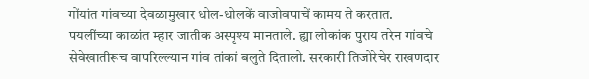गोंयांत गांवच्या देवळामुखार धोल-धोलकें वाजोवपाचें कामय ते करतात.
पयलींच्या काळांत म्हार जातीक अस्पृश्य मानताले. ह्या लोकांक पुराय तरेन गांवचे सेवेखातीरूच वापरिल्ल्यान गांव तांकां बलुते दितालो. सरकारी तिजोरेचेर राखणदार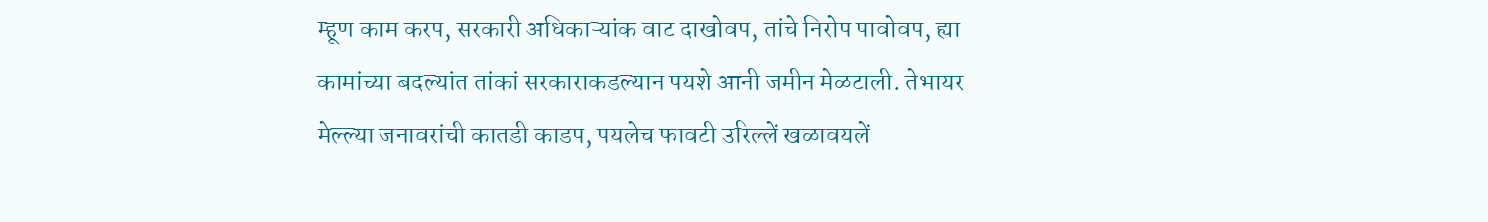म्हूण काम करप, सरकारी अधिकाऱ्यांक वाट दाखोवप, तांचे निरोप पावोवप, ह्या कामांच्या बदल्यांत तांकां सरकाराकडल्यान पयशे आनी जमीन मेळटाली. तेभायर मेल्ल्या जनावरांची कातडी काडप, पयलेच फावटी उरिल्लें खळावयलें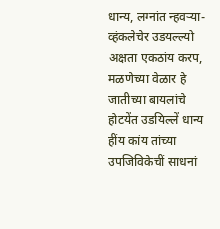धान्य, लग्नांत न्हवऱ्या-व्हंकलेचेर उडयल्ल्यो अक्षता एकठांय करप, मळणेच्या वेळार हे जातीच्या बायलांचे होटयेंत उडयिल्लें धान्य हींय कांय तांच्या उपजिविकेचीं साधनां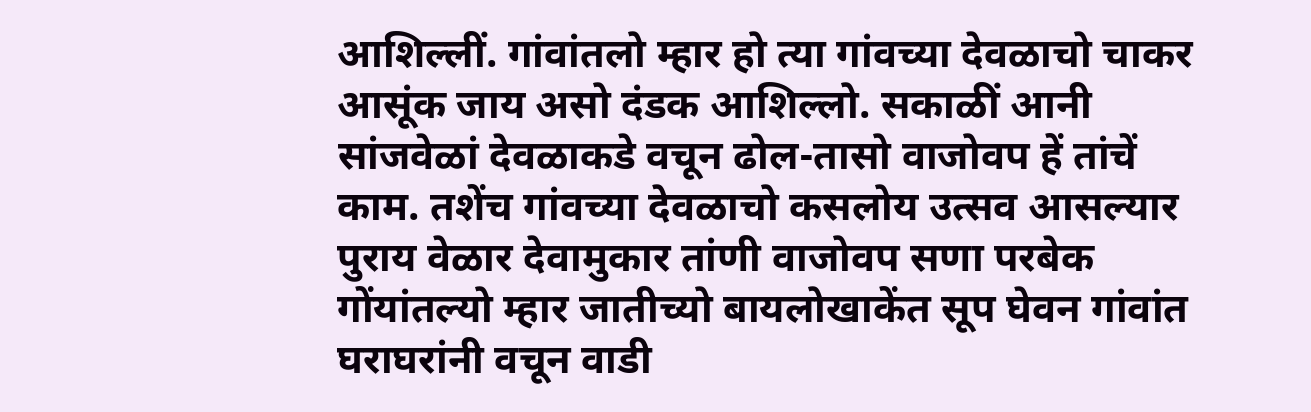आशिल्लीं. गांवांतलो म्हार हो त्या गांवच्या देवळाचो चाकर आसूंक जाय असो दंडक आशिल्लो. सकाळीं आनी सांजवेळां देवळाकडे वचून ढोल-तासो वाजोवप हें तांचें काम. तशेंच गांवच्या देवळाचो कसलोय उत्सव आसल्यार पुराय वेळार देवामुकार तांणी वाजोवप सणा परबेक गोंयांतल्यो म्हार जातीच्यो बायलोखाकेंत सूप घेवन गांवांत घराघरांनी वचून वाडी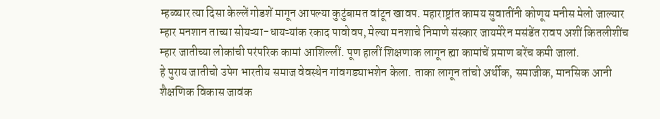म्हळ्यार त्या दिसा केल्लें गोडशें मागून आपल्या कुटुंबामत वांटून खावप. महाराष्ट्रांत कामय सुवातींनी कोणूय मनीस मेलो जाल्यार म्हार मनशान ताच्या सोयऱ्या-धायऱ्यांक रकाद पावोवप, मेल्या मनशाचे निमाणे संस्कार जायमेरेन मसंडेंत रावप अशीं कितलीशींच म्हार जातीच्या लोकांची परंपरिक कामां आशिल्लीं. पूण हालीं शिक्षणाक लागून ह्या कामांचें प्रमाण बरेंच कमी जालां.
हे पुराय जातीचो उपेग भारतीय समाज वेवस्थेन गांवगड्याभशेन केला. ताका लागून तांचो अर्थीक, समाजीक, मानसिक आनी शैक्षणिक विकास जावंक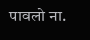पावलो ना.